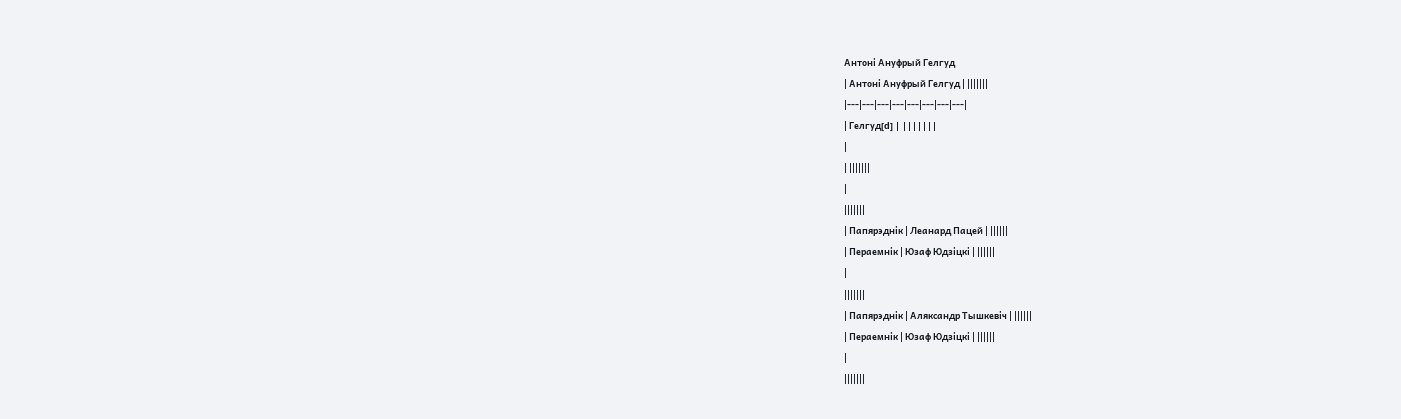Антоні Ануфрый Гелгуд
| Антоні Ануфрый Гелгуд | |||||||
|---|---|---|---|---|---|---|---|
| Гелгуд[d] | |||||||
|
| |||||||
|
|||||||
| Папярэднік | Леанард Пацей | ||||||
| Пераемнік | Юзаф Юдзіцкі | ||||||
|
|||||||
| Папярэднік | Аляксандр Тышкевіч | ||||||
| Пераемнік | Юзаф Юдзіцкі | ||||||
|
|||||||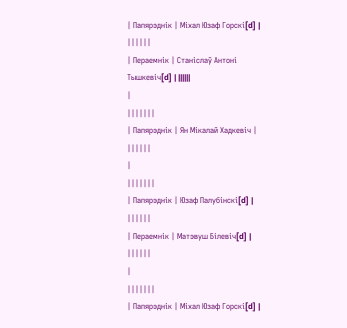| Папярэднік | Міхал Юзаф Горскі[d] | ||||||
| Пераемнік | Станіслаў Антоні Тышкевіч[d] | ||||||
|
|||||||
| Папярэднік | Ян Мікалай Хадкевіч | ||||||
|
|||||||
| Папярэднік | Юзаф Палубінскі[d] | ||||||
| Пераемнік | Матэвуш Білевіч[d] | ||||||
|
|||||||
| Папярэднік | Міхал Юзаф Горскі[d] |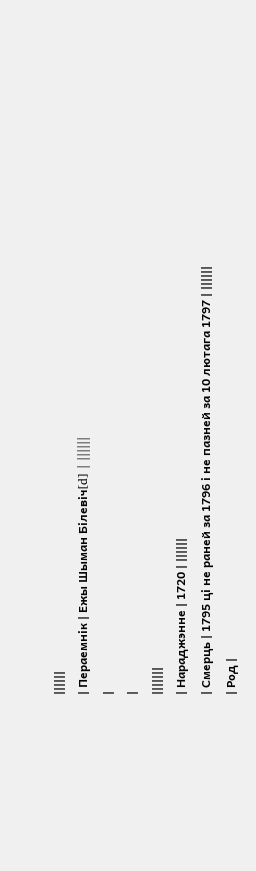||||||
| Пераемнік | Ежы Шыман Білевіч[d] | ||||||
|
|
|||||||
| Нараджэнне | 1720 | ||||||
| Смерць | 1795 ці не раней за 1796 і не пазней за 10 лютага 1797 | ||||||
| Род |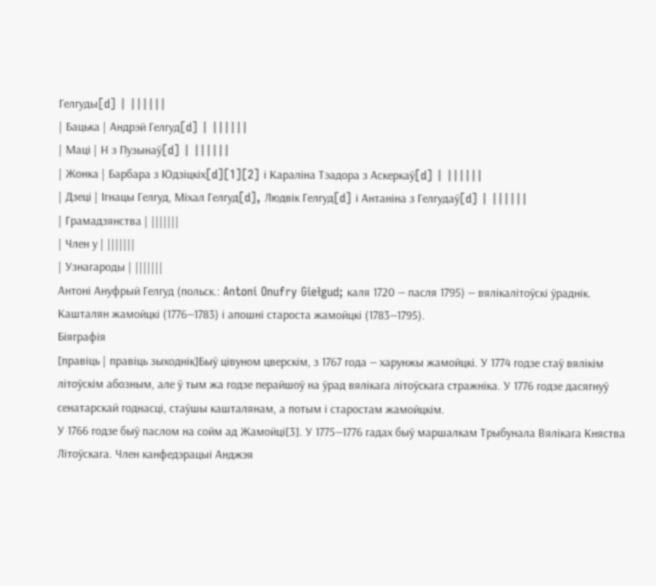Гелгуды[d] | ||||||
| Бацька | Андрэй Гелгуд[d] | ||||||
| Маці | Н з Пузынаў[d] | ||||||
| Жонка | Барбара з Юдзіцкіх[d][1][2] і Караліна Тэадора з Аскеркаў[d] | ||||||
| Дзеці | Ігнацы Гелгуд, Міхал Гелгуд[d], Людвік Гелгуд[d] і Антаніна з Гелгудаў[d] | ||||||
| Грамадзянства | |||||||
| Член у | |||||||
| Узнагароды | |||||||
Антоні Ануфрый Гелгуд (польск.: Antoni Onufry Giełgud; каля 1720 — пасля 1795) — вялікалітоўскі ўраднік. Кашталян жамойцкі (1776—1783) і апошні староста жамойцкі (1783—1795).
Біяграфія
[правіць | правіць зыходнік]Быў цівуном цверскім, з 1767 года — харунжы жамойцкі. У 1774 годзе стаў вялікім літоўскім абозным, але ў тым жа годзе перайшоў на ўрад вялікага літоўскага стражніка. У 1776 годзе дасягнуў сенатарскай годнасці, стаўшы кашталянам, а потым і старостам жамойцкім.
У 1766 годзе быў паслом на сойм ад Жамойці[3]. У 1775—1776 гадах быў маршалкам Трыбунала Вялікага Княства Літоўскага. Член канфедэрацыі Анджэя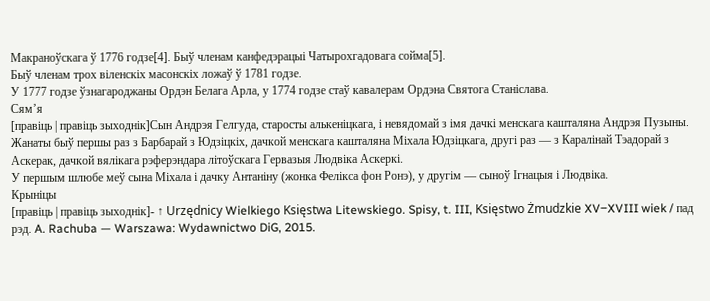Макраноўскага ў 1776 годзе[4]. Быў членам канфедэрацыі Чатырохгадовага сойма[5].
Быў членам трох віленскіх масонскіх ложаў ў 1781 годзе.
У 1777 годзе ўзнагароджаны Ордэн Белага Арла, у 1774 годзе стаў кавалерам Ордэна Святога Станіслава.
Сям’я
[правіць | правіць зыходнік]Сын Андрэя Гелгуда, старосты алькеніцкага, і невядомай з імя дачкі менскага кашталяна Андрэя Пузыны.
Жанаты быў першы раз з Барбарай з Юдзіцкіх, дачкой менскага кашталяна Міхала Юдзіцкага, другі раз — з Каралінай Тэадорай з Аскерак, дачкой вялікага рэферэндара літоўскага Гервазыя Людвіка Аскеркі.
У першым шлюбе меў сына Міхала і дачку Антаніну (жонка Фелікса фон Ронэ), у другім — сыноў Ігнацыя і Людвіка.
Крыніцы
[правіць | правіць зыходнік]- ↑ Urzędnicy Wielkiego Księstwa Litewskiego. Spisy, t. III, Księstwo Żmudzkie XV‒XVIII wiek / пад рэд. A. Rachuba — Warszawa: Wydawnictwo DiG, 2015.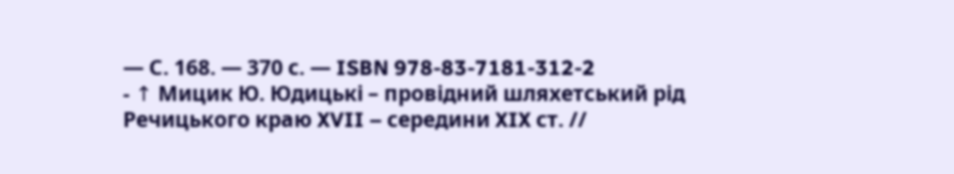— С. 168. — 370 с. — ISBN 978-83-7181-312-2
- ↑ Мицик Ю. Юдицькі – провідний шляхетський рід Речицького краю XVII – середини XIX ст. //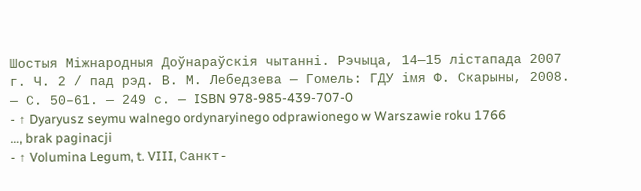Шостыя Міжнародныя Доўнараўскія чытанні. Рэчыца, 14―15 лістапада 2007 г. Ч. 2 / пад рэд. В. М. Лебедзева — Гомель: ГДУ імя Ф. Скарыны, 2008. — С. 50–61. — 249 с. — ISBN 978-985-439-707-0
- ↑ Dyaryusz seymu walnego ordynaryinego odprawionego w Warszawie roku 1766 …, brak paginacji
- ↑ Volumina Legum, t. VIII, Санкт-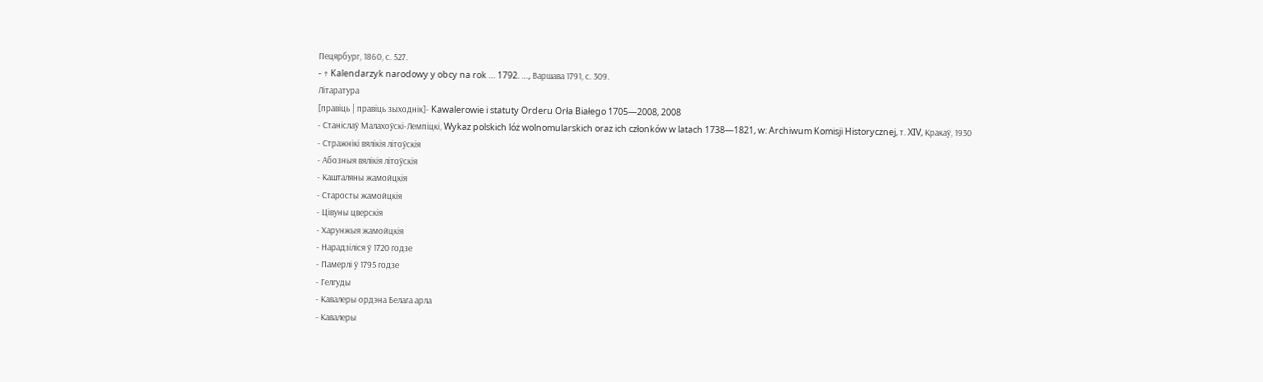Пецярбург, 1860, с. 527.
- ↑ Kalendarzyk narodowy y obcy na rok … 1792. …, Варшава 1791, с. 309.
Літаратура
[правіць | правіць зыходнік]- Kawalerowie i statuty Orderu Orła Białego 1705—2008, 2008
- Станіслаў Малахоўскі-Лемпіцкі, Wykaz polskich lóż wolnomularskich oraz ich członków w latach 1738—1821, w: Archiwum Komisji Historycznej, т. XIV, Кракаў, 1930
- Стражнікі вялікія літоўскія
- Абозныя вялікія літоўскія
- Кашталяны жамойцкія
- Старосты жамойцкія
- Цівуны цверскія
- Харунжыя жамойцкія
- Нарадзіліся ў 1720 годзе
- Памерлі ў 1795 годзе
- Гелгуды
- Кавалеры ордэна Белага арла
- Кавалеры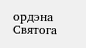ордэна Святога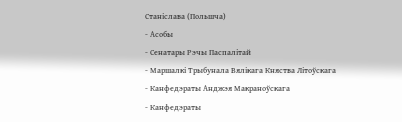Станіслава (Польшча)
- Асобы
- Сенатары Рэчы Паспалітай
- Маршалкі Трыбунала Вялікага Княства Літоўскага
- Канфедэраты Анджэя Макраноўскага
- Канфедэраты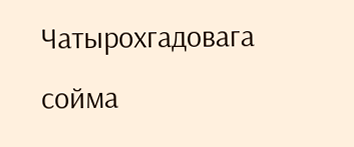Чатырохгадовага сойма